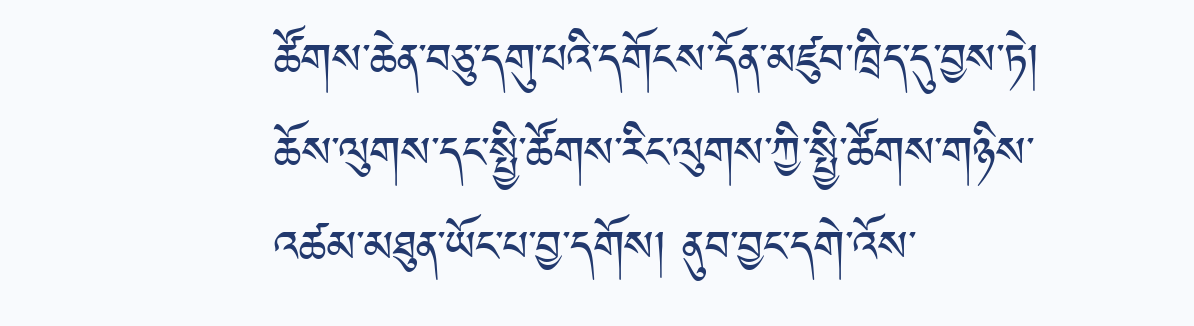ཚོགས་ཆེན་བཅུ་དགུ་པའི་དགོངས་དོན་མཛུབ་ཁྲིད་དུ་བྱས་ཏེ། ཆོས་ལུགས་དང་སྤྱི་ཚོགས་རིང་ལུགས་ཀྱི་སྤྱི་ཚོགས་གཉིས་འཚམ་མཐུན་ཡོང་པ་བྱ་དགོས། ནུབ་བྱང་དགེ་འོས་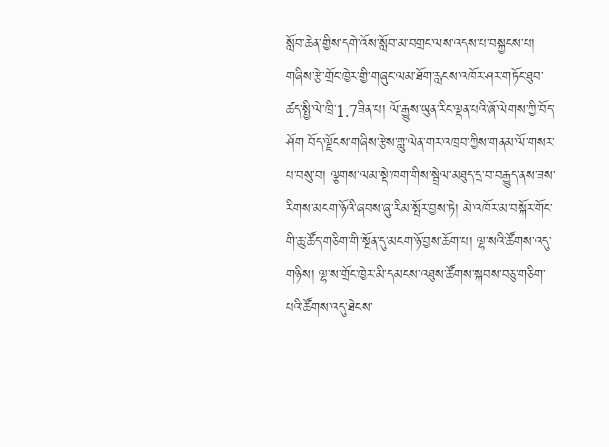སློབ་ཆེན་གྱིས་དགེ་འོས་སློབ་མ་བགྲང་ལས་འདས་པ་བསྐྱངས་པ། གཞིས་རྩེ་གྲོང་ཁྱེར་གྱི་གཞུང་ལམ་ཐོག་རླངས་འཁོར་ཤར་གཏོང་ཐུབ་ཚད་སྤྱི་ལེ་ཁྲི་1.7ཟིན་པ། ལོ་རྒྱུས་ཡུན་རིང་ལྡན་པའི་ཞོ་ལེགས་ཀྱི་བོད་ཤོག བོད་ལྗོངས་གཞིས་རྩེས་གླུ་ལེན་གར་འཁྲབ་ཀྱིས་གནམ་ལོ་གསར་པ་བསུ་བ། ལྕགས་ལམ་སྡེ་ཁག་གིས་སྦྲེལ་མཐུད་དྲ་བ་བརྒྱུད་ནས་ཟས་རིགས་མངག་ཉོའི་ཞབས་ཞུ་རིམ་སྤོར་བྱས་ཏེ། མེ་འཁོར་མ་བསྐོར་གོང་གི་ཆུ་ཚོད་གཅིག་གི་སྔོན་དུ་མངག་ཉོ་བྱས་ཆོག་པ། ལྷ་སའི་ཚོགས་འདུ་གཉིས། ལྷ་ས་གྲོང་ཁྱེར་མི་དམངས་འཐུས་ཚོགས་སྐབས་བཅུ་གཅིག་པའི་ཚོགས་འདུ་ཐེངས་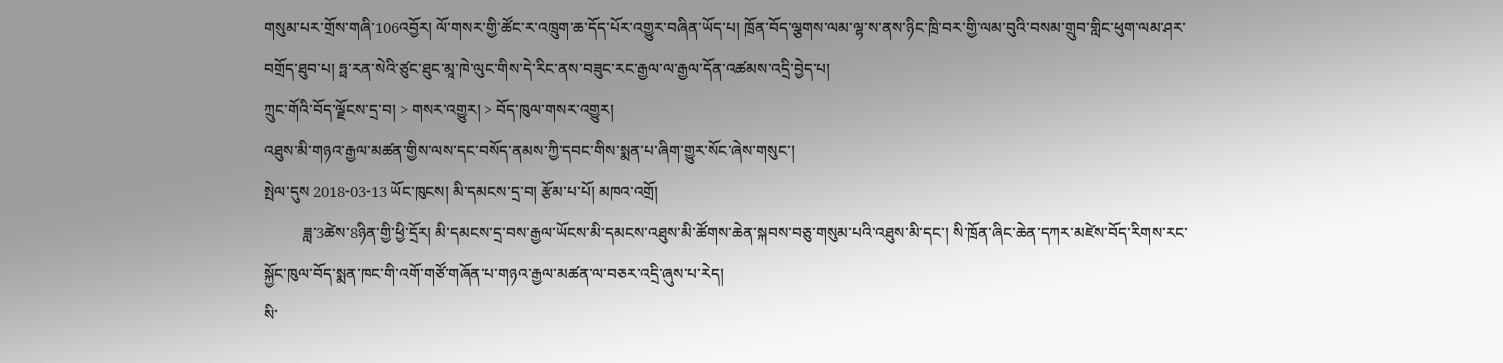གསུམ་པར་གྲོས་གཞི་106འབྱོར། ལོ་གསར་གྱི་ཚོང་ར་འཁྲུག་ཆ་དོད་པོར་འགྱུར་བཞིན་ཡོད་པ། ཁྲོན་བོད་ལྕགས་ལམ་ལྷ་ས་ནས་ཉིང་ཁྲི་བར་གྱི་ལམ་བུའི་བསམ་གྲུབ་གླིང་ཕུག་ལམ་ཤར་བགྲོད་ཐུབ་པ། ཧྥ་རན་སེའི་ཙུང་ཐུང་མཱ་ཁེ་ལུང་གིས་དེ་རིང་ནས་བཟུང་རང་རྒྱལ་ལ་རྒྱལ་དོན་འཚམས་འདྲི་བྱེད་པ།
ཀྲུང་གོའི་བོད་ལྗོངས་དྲ་བ། > གསར་འགྱུར། > བོད་ཁུལ་གསར་འགྱུར།
འཐུས་མི་གཉའ་རྒྱལ་མཚན་གྱིས་ལས་དང་བསོད་ནམས་ཀྱི་དབང་གིས་སྨན་པ་ཞིག་གྱུར་སོང་ཞེས་གསུང་།
སྤེལ་དུས 2018-03-13 ཡོང་ཁུངས། མི་དམངས་དྲ་བ། རྩོམ་པ་པོ། མཁའ་འགྲོ།
          ཟླ་3ཚེས་8ཉིན་གྱི་ཕྱི་དྲོར། མི་དམངས་དྲ་བས་རྒྱལ་ཡོངས་མི་དམངས་འཐུས་མི་ཚོགས་ཆེན་སྐབས་བཅུ་གསུམ་པའི་འཐུས་མི་དང་། སི་ཁྲོན་ཞིང་ཆེན་དཀར་མཛེས་བོད་རིགས་རང་སྐྱོང་ཁུལ་བོད་སྨན་ཁང་གི་འགོ་གཙོ་གཞོན་པ་གཉའ་རྒྱལ་མཚན་ལ་བཅར་འདྲི་ཞུས་པ་རེད།
སི་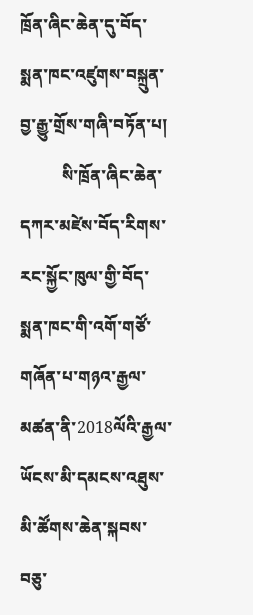ཁྲོན་ཞིང་ཆེན་དུ་བོད་སྨན་ཁང་འཛུགས་བསྐྲུན་བྱ་རྒྱུ་གྲོས་གཞི་བཏོན་པ།
          སི་ཁྲོན་ཞིང་ཆེན་དཀར་མཛེས་བོད་རིགས་རང་སྐྱོང་ཁུལ་གྱི་བོད་སྨན་ཁང་གི་འགོ་གཙོ་གཞོན་པ་གཉའ་རྒྱལ་མཚན་ནི་2018ལོའི་རྒྱལ་ཡོངས་མི་དམངས་འཐུས་མི་ཚོགས་ཆེན་སྐབས་བཅུ་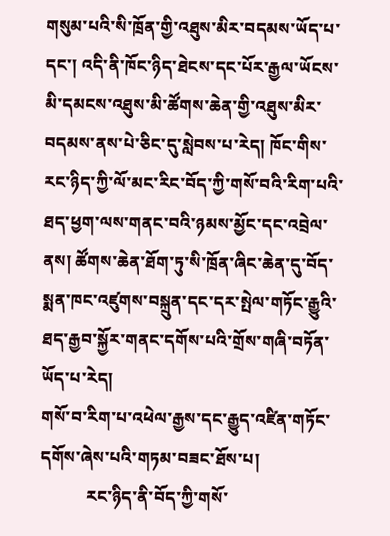གསུམ་པའི་སི་ཁྲོན་གྱི་འཐུས་མིར་བདམས་ཡོད་པ་དང་། འདི་ནི་ཁོང་ཉིད་ཐེངས་དང་པོར་རྒྱལ་ཡོངས་མི་དམངས་འཐུས་མི་ཚོགས་ཆེན་གྱི་འཐུས་མིར་བདམས་ནས་པེ་ཅིང་དུ་སླེབས་པ་རེད། ཁོང་གིས་རང་ཉིད་ཀྱི་ལོ་མང་རིང་བོད་ཀྱི་གསོ་བའི་རིག་པའི་ཐད་ཕྱག་ལས་གནང་བའི་ཉམས་མྱོང་དང་འབྲེལ་ནས། ཚོགས་ཆེན་ཐོག་ཏུ་སི་ཁྲོན་ཞིང་ཆེན་དུ་བོད་སྨན་ཁང་འཛུགས་བསྐྲུན་དང་དར་སྤེལ་གཏོང་རྒྱུའི་ཐད་རྒྱབ་སྐྱོར་གནང་དགོས་པའི་གྲོས་གཞི་བཏོན་ཡོད་པ་རེད།
གསོ་བ་རིག་པ་འཕེལ་རྒྱས་དང་རྒྱུད་འཛིན་གཏོང་དགོས་ཞེས་པའི་གཏམ་བཟང་ཐོས་པ།
           རང་ཉིད་ནི་བོད་ཀྱི་གསོ་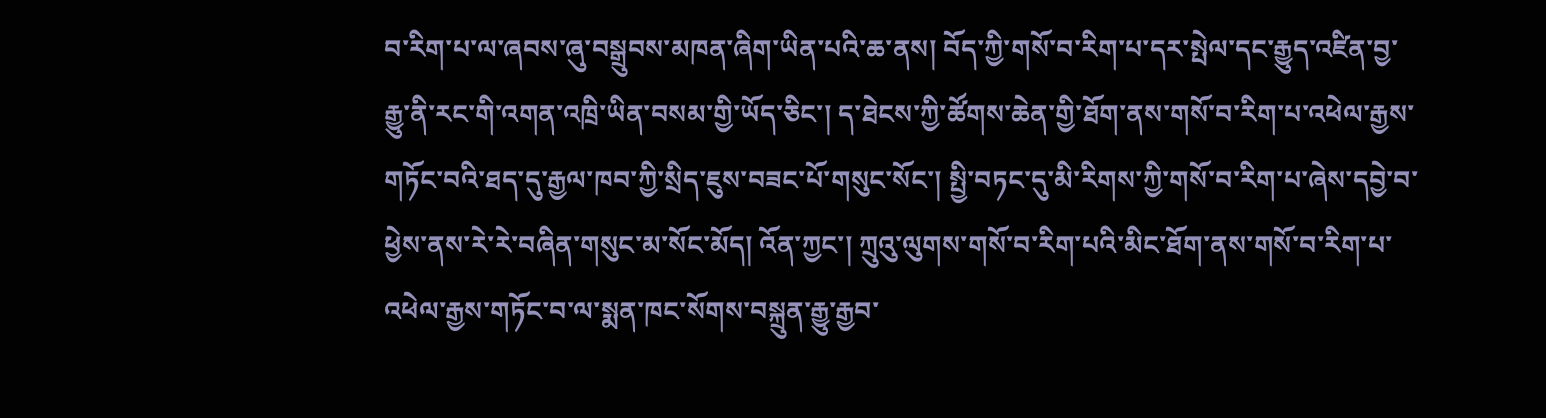བ་རིག་པ་ལ་ཞབས་ཞུ་བསྒྲུབས་མཁན་ཞིག་ཡིན་པའི་ཆ་ནས། བོད་ཀྱི་གསོ་བ་རིག་པ་དར་སྤེལ་དང་རྒྱུད་འཛིན་བྱ་རྒྱུ་ནི་རང་གི་འགན་འཁྲི་ཡིན་བསམ་གྱི་ཡོད་ཅིང་། ད་ཐེངས་ཀྱི་ཚོགས་ཆེན་གྱི་ཐོག་ནས་གསོ་བ་རིག་པ་འཕེལ་རྒྱས་གཏོང་བའི་ཐད་དུ་རྒྱལ་ཁབ་ཀྱི་སྲིད་ཇུས་བཟང་པོ་གསུང་སོང་། སྤྱི་བཏང་དུ་མི་རིགས་ཀྱི་གསོ་བ་རིག་པ་ཞེས་དབྱེ་བ་ཕྱེས་ནས་རེ་རེ་བཞིན་གསུང་མ་སོང་མོད། འོན་ཀྱང་། ཀྲུའུ་ལུགས་གསོ་བ་རིག་པའི་མིང་ཐོག་ནས་གསོ་བ་རིག་པ་འཕེལ་རྒྱས་གཏོང་བ་ལ་སྨན་ཁང་སོགས་བསྐྲུན་རྒྱུ་རྒྱབ་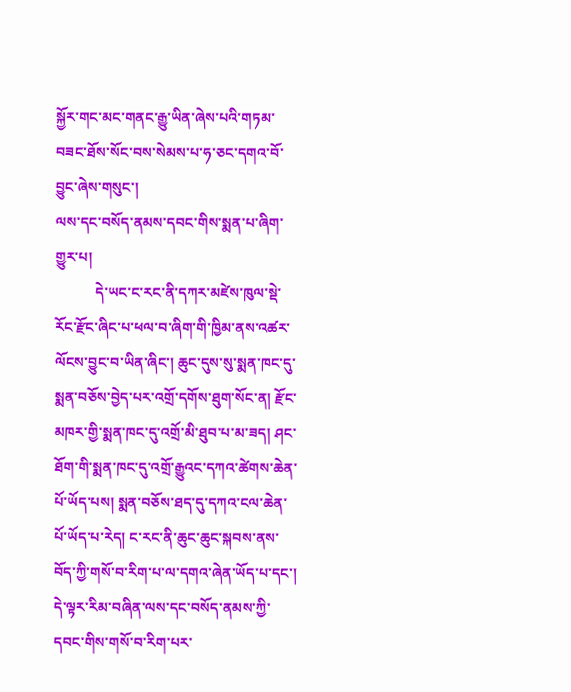སྐྱོར་གང་མང་གནང་རྒྱུ་ཡིན་ཞེས་པའི་གཏམ་བཟང་ཐོས་སོང་བས་སེམས་པ་ཧ་ཅང་དགའ་བོ་བྱུང་ཞེས་གསུང་།
ལས་དང་བསོད་ནམས་དབང་གིས་སྨན་པ་ཞིག་གྱུར་པ།
           དེ་ཡང་ང་རང་ནི་དཀར་མཛེས་ཁུལ་སྡེ་རོང་རྫོང་ཞིང་པ་ཕལ་བ་ཞིག་གི་ཁྱིམ་ནས་འཚར་ལོངས་བྱུང་བ་ཡིན་ཞིང་། ཆུང་དུས་སུ་སྨན་ཁང་དུ་སྨན་བཅོས་བྱེད་པར་འགྲོ་དགོས་ཐུག་སོང་ན། རྫོང་མཁར་གྱི་སྨན་ཁང་དུ་འགྲོ་མི་ཐུབ་པ་མ་ཟད། ཤང་ཐོག་གི་སྨན་ཁང་དུ་འགྲོ་རྒྱུའང་དཀའ་ཚེགས་ཆེན་པོ་ཡོད་པས། སྨན་བཅོས་ཐད་དུ་དཀའ་ངལ་ཆེན་པོ་ཡོད་པ་རེད། ང་རང་ནི་ཆུང་ཆུང་སྐབས་ནས་བོད་ཀྱི་གསོ་བ་རིག་པ་ལ་དགའ་ཞེན་ཡོད་པ་དང་། དེ་ལྟར་རིམ་བཞིན་ལས་དང་བསོད་ནམས་ཀྱི་དབང་གིས་གསོ་བ་རིག་པར་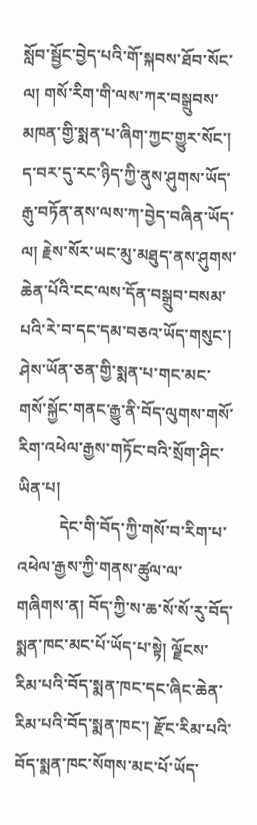སློབ་སྦྱོང་བྱེད་པའི་གོ་སྐབས་ཐོབ་སོང་ལ། གསོ་རིག་གི་ལས་ཀར་བསྒྲུབས་མཁན་གྱི་སྨན་པ་ཞིག་ཀྱང་གྱུར་སོང་། ད་བར་དུ་རང་ཉིད་ཀྱི་ནུས་ཤུགས་ཡོད་རྒུ་བཏོན་ནས་ལས་ཀ་བྱེད་བཞིན་ཡོད་ལ། རྗེས་སོར་ཡང་མུ་མཐུད་ནས་ཤུགས་ཆེན་པོའི་ངང་ལས་དོན་བསྒྲུབ་བསམ་པའི་རེ་བ་དང་དམ་བཅའ་ཡོད་གསུང་།
ཤེས་ཡོན་ཅན་གྱི་སྨན་པ་གང་མང་གསོ་སྐྱོང་གནང་རྒྱུ་ནི་བོད་ལུགས་གསོ་རིག་འཕེལ་རྒྱས་གཏོང་བའི་སྲོག་ཤིང་ཡིན་པ།
          དེང་གི་བོད་ཀྱི་གསོ་བ་རིག་པ་འཕེལ་རྒྱས་ཀྱི་གནས་ཚུལ་ལ་གཞིགས་ན། བོད་ཀྱི་ས་ཆ་སོ་སོ་རུ་བོད་སྨན་ཁང་མང་པོ་ཡོད་པ་སྟེ། ལྗོངས་རིམ་པའི་བོད་སྨན་ཁང་དང་ཞིང་ཆེན་རིམ་པའི་བོད་སྨན་ཁང་། རྫོང་རིམ་པའི་བོད་སྨན་ཁང་སོགས་མང་པོ་ཡོད་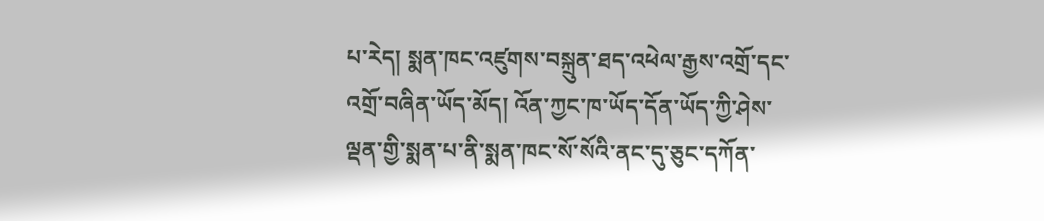པ་རེད། སྨན་ཁང་འཛུགས་བསྐྲུན་ཐད་འཕེལ་རྒྱས་འགྲོ་དང་འགྲོ་བཞིན་ཡོད་མོད། འོན་ཀྱང་ཁ་ཡོད་དོན་ཡོད་ཀྱི་ཤེས་ལྡན་གྱི་སྨན་པ་ནི་སྨན་ཁང་སོ་སོའི་ནང་དུ་ཅུང་དཀོན་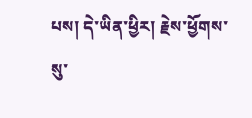པས། དེ་ཡིན་ཕྱིར། རྗེས་ཕྱོགས་སུ་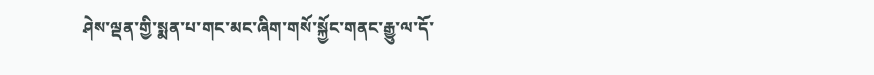ཤེས་ལྡན་གྱི་སྨན་པ་གང་མང་ཞིག་གསོ་སྐྱོང་གནང་རྒྱུ་ལ་དོ་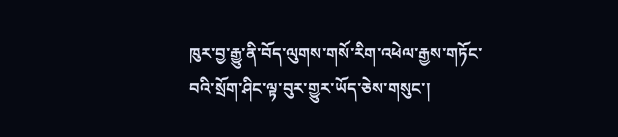ཁུར་བྱ་རྒྱུ་ནི་བོད་ལུགས་གསོ་རིག་འཕེལ་རྒྱས་གཏོང་བའི་སྲོག་ཤིང་ལྟ་བུར་གྱུར་ཡོད་ཅེས་གསུང་།